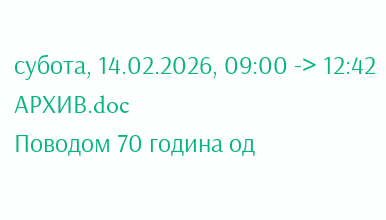субота, 14.02.2026, 09:00 -> 12:42
АРХИВ.doc
Поводом 70 година од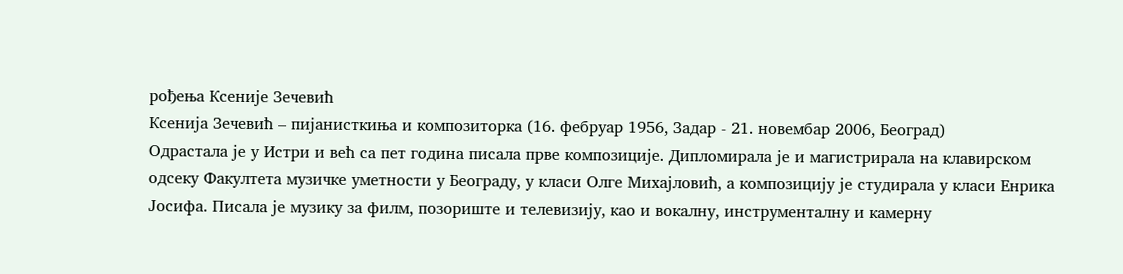рођења Ксеније Зечевић
Ксенија Зечевић – пијанисткиња и композиторка (16. фебруар 1956, Задар - 21. новембар 2006, Београд)
Одрастала је у Истри и већ са пет година писала прве композиције. Дипломирала је и магистрирала на клавирском одсеку Факултета музичке уметности у Београду, у класи Олге Михајловић, а композицију је студирала у класи Енрика Јосифа. Писала је музику за филм, позориште и телевизију, као и вокалну, инструменталну и камерну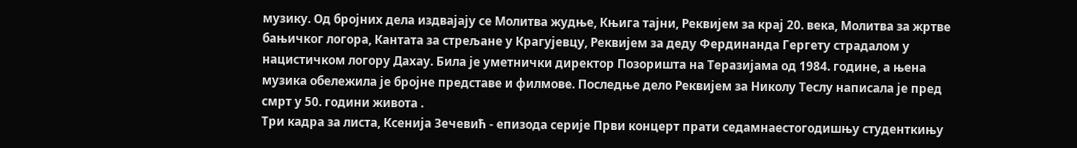музику. Од бројних дела издвајају се Молитва жудње, Књига тајни, Реквијем за крај 20. века, Молитва за жртве бањичког логора, Кантата за стрељане у Крагујевцу, Реквијем за деду Фердинанда Гергету страдалом у нацистичком логору Дахау. Била је уметнички директор Позоришта на Теразијама од 1984. године, а њена музика обележила је бројне представе и филмове. Последње дело Реквијем за Николу Теслу написала је пред смрт у 50. години живота .
Три кадра за листа, Ксенија Зечевић - епизода серије Први концерт прати седамнаестогодишњу студенткињу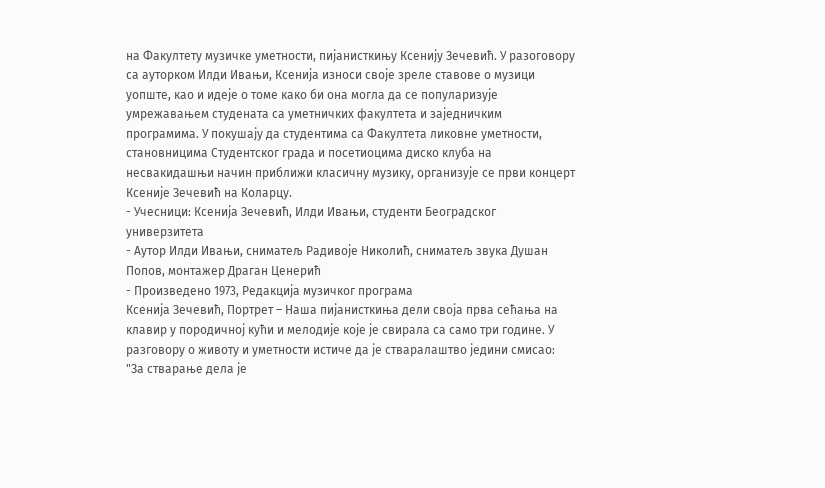на Факултету музичке уметности, пијанисткињу Ксенију Зечевић. У разоговору са ауторком Илди Ивањи, Ксенија износи своје зреле ставове о музици уопште, као и идеје о томе како би она могла да се популаризује умрежавањем студената са уметничких факултета и заједничким програмима. У покушају да студентима са Факултета ликовне уметности, становницима Студентског града и посетиоцима диско клуба на несвакидашњи начин приближи класичну музику, организује се први концерт Ксеније Зечевић на Коларцу.
- Учесници: Ксенија Зечевић, Илди Ивањи, студенти Београдског универзитета
- Аутор Илди Ивањи, сниматељ Радивоје Николић, сниматељ звука Душан Попов, монтажер Драган Ценерић
- Произведено 1973, Редакција музичког програма
Ксенија Зечевић, Портрет – Наша пијанисткиња дели своја прва сећања на клавир у породичној кући и мелодије које је свирала са само три године. У разговору о животу и уметности истиче да је стваралаштво једини смисао: "За стварање дела је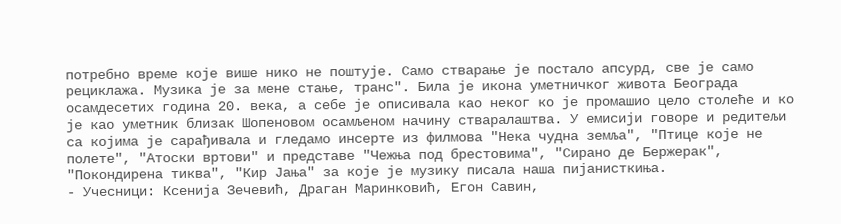потребно време које више нико не поштује. Само стварање је постало апсурд, све је само рециклажа. Музика је за мене стање, транс". Била је икона уметничког живота Београда осамдесетих година 20. века, а себе је описивала као неког ко је промашио цело столеће и ко је као уметник близак Шопеновом осамљеном начину стваралаштва. У емисији говоре и редитељи са којима је сарађивала и гледамо инсерте из филмова "Нека чудна земља", "Птице које не полете", "Атоски вртови" и представе "Чежња под брестовима", "Сирано де Бержерак", "Покондирена тиква", "Кир Јања" за које је музику писала наша пијанисткиња.
- Учесници: Ксенија Зечевић, Драган Маринковић, Егон Савин,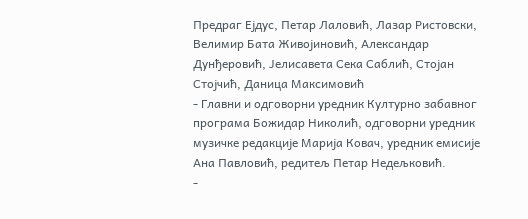Предраг Ејдус, Петар Лаловић, Лазар Ристовски, Велимир Бата Живојиновић, Александар Дунђеровић, Јелисавета Сека Саблић, Стојан Стојчић, Даница Максимовић
- Главни и одговорни уредник Културно забавног програма Божидар Николић, одговорни уредник музичке редакције Марија Ковач, уредник емисије Ана Павловић, редитељ Петар Недељковић.
-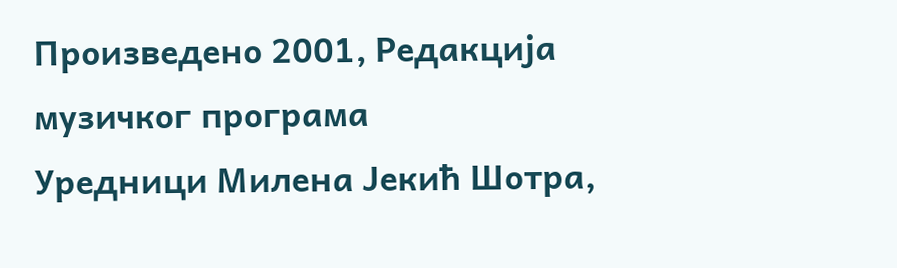Произведено 2001, Редакција музичког програма
Уредници Милена Јекић Шотра,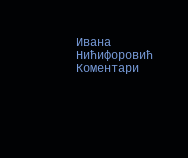Ивана Нићифоровић
Коментари